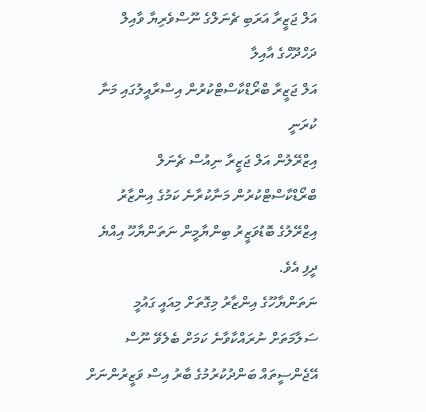އަލް ޖަޒީރާ އަރަބި ޗެނަލްގެ ނޫސްވެރިޔާ ވާއިލް ދަހްދޫހްގެ އާއިލާ
އަލް ޖަޒީރާ ބްރޯޑްކާސްޓްކުރުން އިސްރާއީލުގައި މަނާ ކުރަނީ
އިޒްރޭލުން އަލް ޖަޒީރާ ނިއުސް ޗެނަލް ބްރޯޑްކާސްޓްކުރުން މަނާކުރާނެ ކަމުގެ އިންޒާރު އިޒްރޭލުގެ ބޮޑުވަޒީރު ބިންޔާމީން ނަތަންޔާހޫ އިއްޔެ ދީފި އެވެ.
ނަތަންޔާހޫގެ އިންޒާރު މިގޮތަށް މިއައީ ގައުމީ ސަލާމަތަށް ނުރައްކާވާނެ ކަމަށް ބެލެވޭ ނޫސް އޭޖެންސީތައް ބަންދުކުރުމުގެ ބާރު އިސް ވަޒީރުންނަށް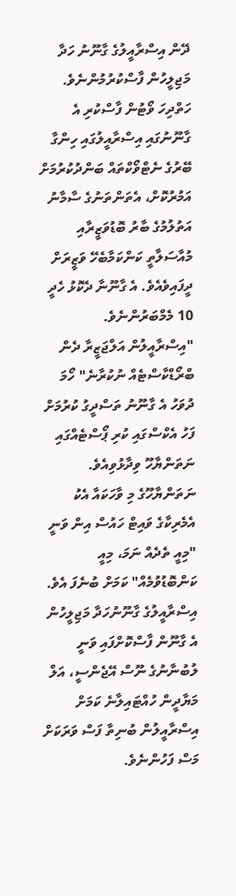ދޭން އިސްރާއީލުގެ ގާނޫނު ހަދާ މަޖިލީހުން ފާސްކުރުމުންނެވެ.
ހަތްދިހަ ވޯޓުން ފާސްކުރި އެ ގާނޫނުގައި އިސްރާއީލުގައި ހިންގާ ބޭރުގެ ނެޓްވޯކްތައް ބަންދުކުރުމަށް އަމުރުކޮށް، އެތަންތަނުގެ ސާމާނު އަތުލުމުގެ ބާރު ބޮޑުވަޒީރާއި މުއާސަލާތީ ކަންކަމާބެހޭ ވަޒީރަށް ދީފައިވެއެވެ. އެ ގާނޫނާ ދެކޮޅު ހެދީ 10 މެމްބަރުންނެވެ.
"އިސްރާއީލުން އަލްޖަޒީރާ ދެން ބްރޯޑްކާސްޓެއް ނުކުރާނެ" ހޯމަ ދުވަހު އެ ގާނޫނު ތަސްދީގު ކުރުމަށް ފަހު އެކްސްގައި ކުރި ޕޯސްޓެއްގައި ނަތަންޔާހޫ ވިދާޅުވިއެވެ.
ނަތަންޔާހޫގެ މި ވާހަކައާ އެކު އެމެރިކާގެ ވައިޓް ހައުސް އިން ވަނީ "މިއީ ތެދެއް ނަމަ، މިއީ ކަންބޮޑުވުމެއް" ކަމަށް ބުނެފަ އެވެ.
އިސްރާއީލުގެ ގާނޫނުހަދާ މަޖިލީހުން އެ ގާނޫން ފާސްކޮށްފައި ވަނީ ލުބުނާނުގެ ނޫސް އޭޖެންސީ، އަލް މަޔާދީން ހުއްޓައިލާނެ ކަމަށް އިސްރާއީލުން ބުނިތާ ފަސް ވަރަކަށް މަސް ފަހުންނެވެ.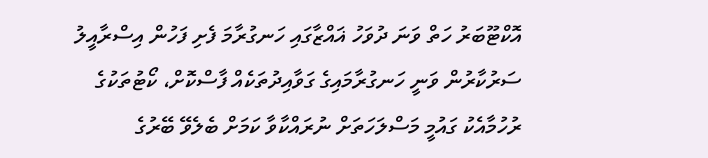އޮކްޓޫބަރު ހަތް ވަނަ ދުވަހު ޣައްޒާގައި ހަނގުރާމަ ފެށި ފަހުން އިސްރާއީލު ސަރުކާރުން ވަނީ ހަނގުރާމައިގެ ގަވާއިދުތަކެއް ފާސްކޮށް، ކޯޓުތަކުގެ ރުހުމާއެކު ގައުމީ މަސްލަހަތަށް ނުރައްކާވާ ކަމަށް ބެލެވޭ ބޭރުގެ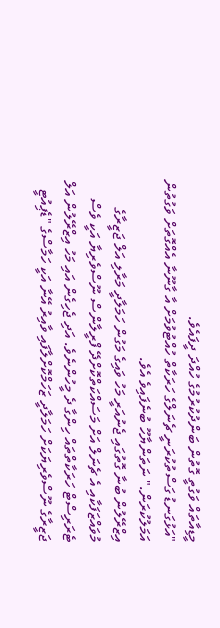މީޑިއާތައް ވަގުތީ ގޮތުން ބަންދުކުރުމުގެ ހުއްދަ ދީފައެވެ.
"އަޅުގަނޑު ގަސްތުކުރަނީ ޗެނަލްގެ ހަރަކާތް ހުއްޓުވުމަށް އާ ގާނޫނާ އެއްގޮތަށް ވަގުތުން އަމަލުކުރަން." ނަތަންޔާހޫ ބުނެފައިވެ އެވެ.
އިޒްރޭލުން ބުނާ ގޮތުގައި ޖެނުއަރީ މަހު ވައިގެ މަގުން ހަމަލާދީ މަރާލި އަލް ޖަޒީރާގެ މުވައްޒަފަކާއި އެ ޗެނަލް އަށް މަސައްކަތްކޮށްދޭ ފްރީލާންސް ނޫސްވެރިޔާ އަކީ ވެސް ޓެރަރިސްޓް ހަރަކާތްތައް ހިންގާ ދެ މީހުންނެވެ. އަދި ޖެހިގެން އައި މަހު އިޒްރޭލުން އަލް ޖަޒީރާގެ ނޫސްވެރިޔަކަށް ހަމަލާދީ ޒަހަމްކޮށްލާފައި ވާއިރު އޭނާ އަކީ ހަމާސްގެ "ޑެޕިއުޓީ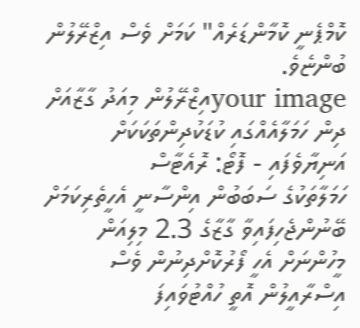ކޮމްޕެނީ ކޮމާންޑަރެއް" ކަމަށް ވެސް އިޒްރޭލުން ބުންޏެވެ.
your imageއިޒްރޭލުން މިއަދު ގާޒާއަށް ދިން ހަމަލާއެއްގައި ކުޑަކުދިންތަކަކަށް އަނިޔާވެފައި - ފޮޓޯ: ރޮއެޓާސް
ހަމަލާތަކުގެ ސަބަބުން އިންސާނީ އެހީތެރިކަމަށް ބޭނުންޖެހިފައިވާ ގާޒާގެ 2.3 މިލިއަން މީހުންނަށް އެހީ ފޯރުކޮށްދިނުން ވެސް އިސްރާއީލުން އޮތީ ހުއްޓުވައިފަ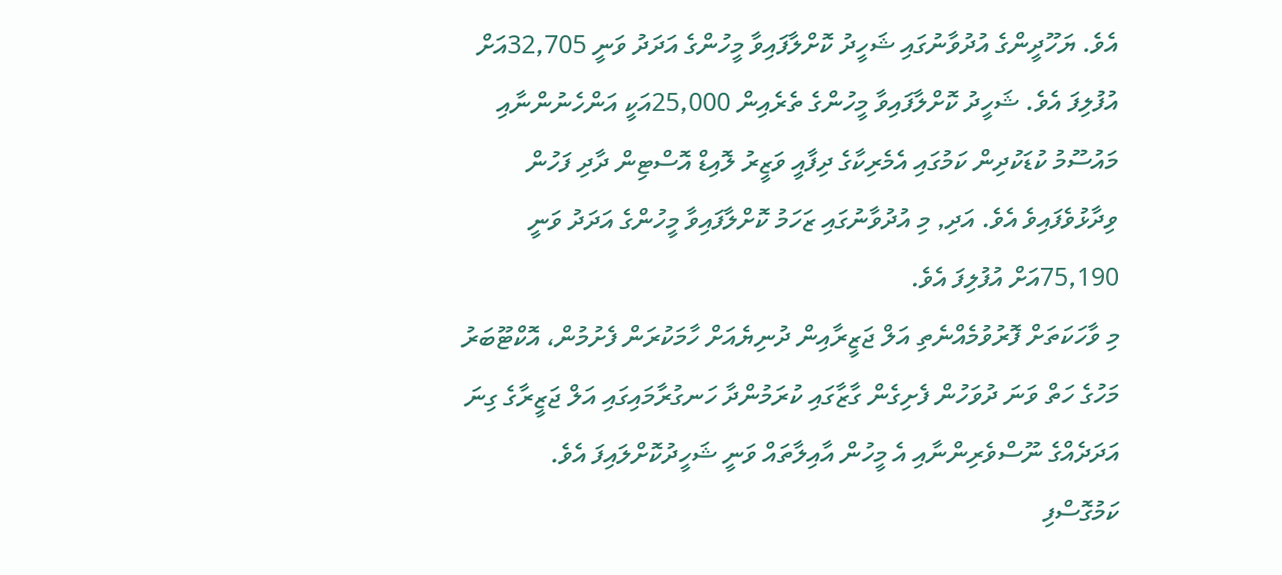އެވެ. ޔަހޫދީންގެ އުދުވާނުގައި ޝަހީދު ކޮށްލާފައިވާ މީހުންގެ އަދަދު ވަނީ 32,705އަށް އުފުލިފަ އެވެ. ޝަހީދު ކޮށްލާފައިވާ މީހުންގެ ތެރެއިން 25,000އަކީ އަންހެނުންނާއި މައުސޫމު ކުޑަކުދިން ކަމުގައި އެމެރިކާގެ ދިފާއީ ވަޒީރު ލޮއިޑް އޮސްޓިން ދާދި ފަހުން ވިދާޅުވެފައިވެ އެވެ. އަދި, މި އުދުވާނުގައި ޒަހަމު ކޮށްލާފައިވާ މީހުންގެ އަދަދު ވަނީ 75,190އަށް އުފުލިފަ އެވެ.
މި ވާހަކަތަށް ފޮރުވުމެއްނެތި އަލް ޖަޒީރާއިން ދުނިޔެއަށް ހާމަކުރަން ފެށުމުން، އޮކްޓޫބަރު މަހުގެ ހަތް ވަނަ ދުވަހުން ފެށިގެން ގާޒާގައި ކުރަމުންދާ ހަނގުރާމައިގައި އަލް ޖަޒީރާގެ ގިނަ އަދަދެއްގެ ނޫސްވެރިންނާއި އެ މީހުން އާއިލާތައް ވަނީ ޝަހީދުކޮށްލައިފަ އެވެ.
ކަމުގޮސްފި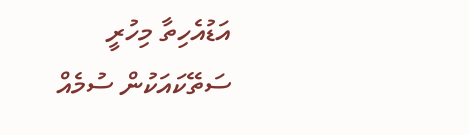އަޑުއެހިތާ މިހުރީ
ސަތޭކައަކުން ސުމެއް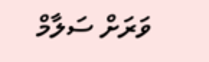ވަރަށް ސަލާމް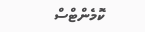ކޮމެންޓްސް